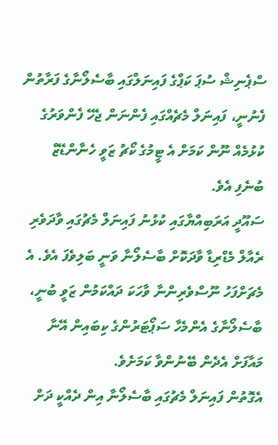ސްޕެނިޝް ސުޕަ ކަޕްގެ ފައިނަލްގައި ބާސެލޯނާގެ ފަރާތުން ފެނުނީ، ފައިނަލް މެޗެއްގައި ފެންނަން ޖެހޭ ފެންވަރުގެ ކުޅުމެއް ނޫން ކަމަށް އެ ޓީމުގެ ކޯޗު ޒަވީ ހެނާންޑޭޒް ބުނެފި އެވެ.
ސައޫދީ އަރަބިއްޔާގައި ކުޅުނު ފައިނަލް މެޗުގައި ވާދަވެރި ރެއާލް މެޑްރިޑާ ވާދަކޮށް ބާސެލޯނާ ވަނީ ބަލިވެފަ އެވެ. އެ މެޗަށްފަހު ނޫސްވެރިންނާ ވާހަކަ ދައްކަމުން ޒަވީ ބުނީ، ބާސެލޯނާގެ އެންމެހާ ސަޕޯޓަރުންގެ ކިބައިން އޭނާ މައާފަށް އެދެން ބޭނުންވާ ކަމަށެވެ.
އެގޮތުން ފައިނަލް މެޗުގައި ބާސެލޯނާ އިން ދެއްކީ ދަށް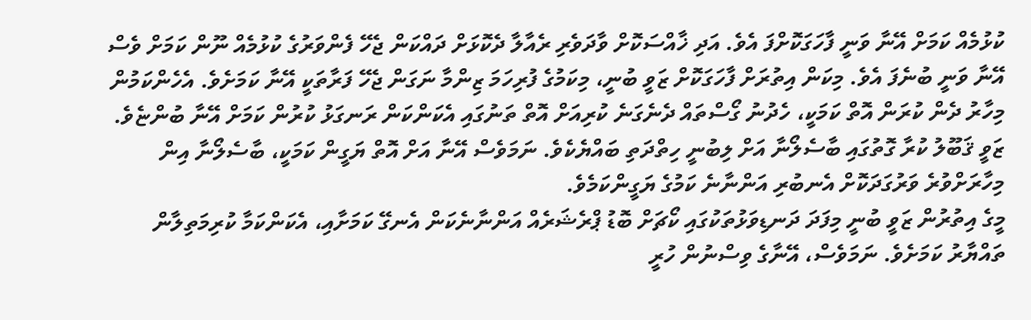ކުޅުމެއް ކަމަށް އޭނާ ވަނީ ފާހަގަކޮށްފަ އެވެ. އަދި ޚާއްސަކޮށް ވާދަވެރި ރެއާލާ ދެކޮޅަށް ދައްކަން ޖެހޭ ފެންވަރުގެ ކުޅުމެއް ނޫން ކަމަށް ވެސް އޭނާ ވަނީ ބުނެފަ އެވެ. މިކަން އިތުރަށް ފާހަގަކޮށް ޒަވީ ބުނީ، މިކަމުގެ ފުރިހަމަ ޒިންމާ ނަގަން ޖެހޭ ފަރާތަކީ އޭނާ ކަމަށެވެ. އެހެންކަމުން މިހާރު ދެން ކުރަން އޮތް ކަމަކީ، ހެދުނު ގޯސްތައް ދެނެގަނެ ކުރިއަށް އޮތް ތަނުގައި އެކަންކަން ރަނގަޅު ކުރުން ކަމަށް އޭނާ ބުންޏެވެ. ޒަވީ ޤަބޫލު ކުރާ ގޮތުގައި ބާސެލޯނާ އަށް ލިބުނީ ހިތްދަތި ބައްޔެކެވެ. ނަމަވެސް އޭނާ އަށް އޮތް ޔަގީން ކަމަކީ، ބާސެލޯނާ އިން މިހާރަށްވުރެ ވަރުގަދަކޮށް އެނބުރި އަންނާނެ ކަމުގެ ޔަގީންކަމެވެ.
މީގެ އިތުރުން ޒަވީ ބުނީ މިފަދަ ދަނޑިވަޅުތަކުގައި ކޯޗަށް ބޮޑު ޕްރެޝަރެއް އަންނާނެކަން އެނގޭ ކަމަށާއި، އެކަންކަމާ ކުރިމަތިލާން ތައްޔާރު ކަމަށެވެ. ނަމަވެސް، އޭނާގެ ވިސްނުން ހުރީ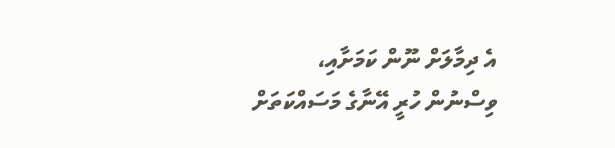އެ ދިމާލަށް ނޫން ކަމަށާއި، ވިސްނުން ހުރީ އޭނާގެ މަސައްކަތަށް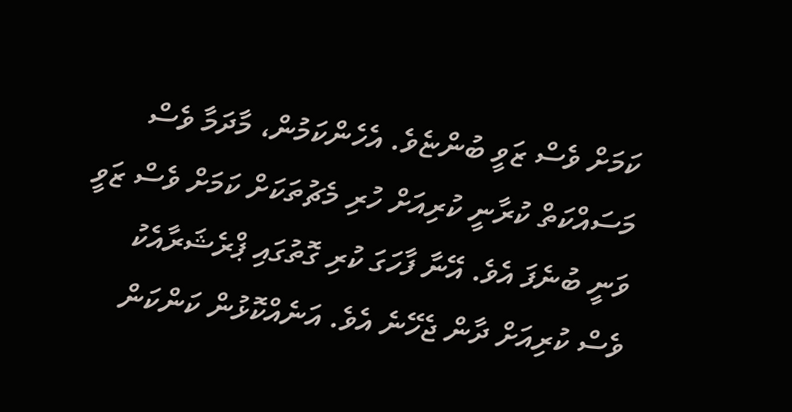ކަމަށް ވެސް ޒަވީ ބުންޏެވެ. އެހެންކަމުން، މާދަމާ ވެސް މަސައްކަތް ކުރާނީ ކުރިއަށް ހުރި މެޗުތަކަށް ކަމަށް ވެސް ޒަވީ ވަނީ ބުނެފަ އެވެ. އޭނާ ފާހަގަ ކުރި ގޮތުގައި ޕްރެޝަރާއެކު ވެސް ކުރިއަށް ދާން ޖެހޭނެ އެވެ. އަނެއްކޮޅުން ކަންކަން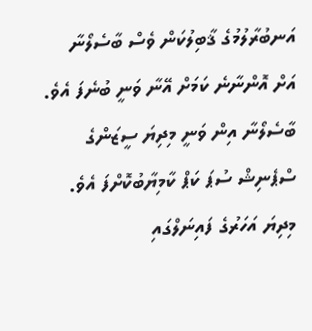އަނބުރާލުމުގެ ޤާބިލުކަން ވެސް ބާސެލޯނާ އަށް އޮންނާނެ ކަމަށް އޭނާ ވަނީ ބުނެފަ އެވެ.
ބާސެލޯނާ އިން ވަނީ މިދިޔަ ސީޒަންގެ ސްޕެނިޝް ސުޕަ ކަޕް ކާމިޔާބުކޮށްފަ އެވެ. މިދިޔަ އަހަރުގެ ފައިނަލްގައި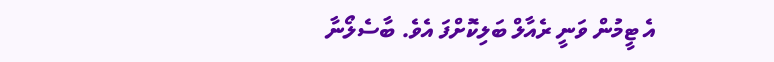އެ ޓީމުން ވަނީ ރެއާލް ބަލިކޮށްފަ އެވެ. ބާސެލޯނާ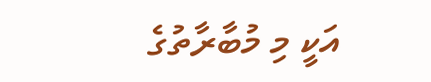އަކީ މި މުބާރާތުގެ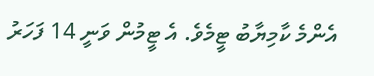އެންމެ ކާމިޔާބު ޓީމެވެ. އެ ޓީމުން ވަނީ 14 ފަހަރު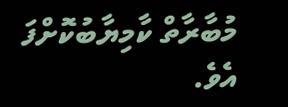މުބާރާތް ކާމިޔާބުކޮށްފަ އެވެ.